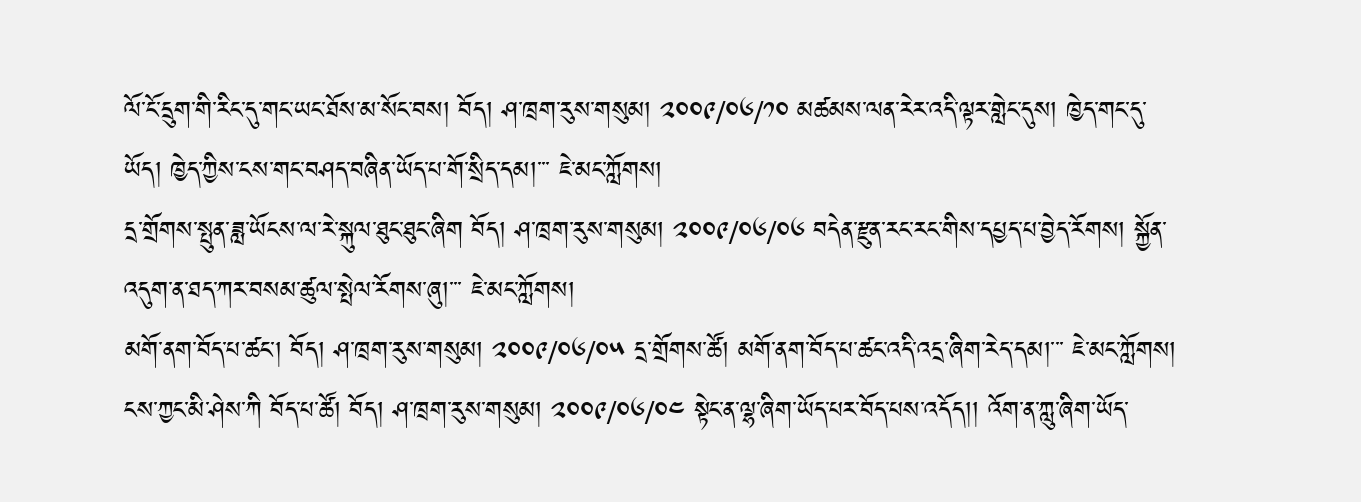ལོ་ངོ་དྲུག་གི་རིང་དུ་གང་ཡང་ཐོས་མ་སོང་བས། བོད། ཤ་ཁྲག་རུས་གསུམ། ༢༠༠༩/༠༦/༡༠ མཚམས་ལན་རེར་འདི་ལྟར་གླེང་དུས། ཁྱེད་གང་དུ་ཡོད། ཁྱེད་ཀྱིས་ངས་གང་བཤད་བཞིན་ཡོད་པ་གོ་སྲིད་དམ།་་་ ཇེ་མང་ཀློགས།
དྲ་གྲོགས་སྤུན་ཟླ་ཡོངས་ལ་རེ་སྐུལ་ཐུང་ཐུང་ཞིག བོད། ཤ་ཁྲག་རུས་གསུམ། ༢༠༠༩/༠༦/༠༦ བདེན་རྫུན་རང་རང་གིས་དཔྱད་པ་བྱེད་རོགས། སྐྱོན་འདུག་ན་ཐད་ཀར་བསམ་ཚུལ་སྤེལ་རོགས་ཞུ།་་་ ཇེ་མང་ཀློགས།
མགོ་ནག་བོད་པ་ཚང་། བོད། ཤ་ཁྲག་རུས་གསུམ། ༢༠༠༩/༠༦/༠༥ དྲ་གྲོགས་ཚོ། མགོ་ནག་བོད་པ་ཚང་འདི་འདྲ་ཞིག་རེད་དམ།་་་ ཇེ་མང་ཀློགས།
ངས་ཀྱང་མི་ཤེས་ཀི བོད་པ་ཚོ། བོད། ཤ་ཁྲག་རུས་གསུམ། ༢༠༠༩/༠༦/༠༤ སྟེང་ན་ལྷ་ཞིག་ཡོད་པར་བོད་པས་འདོད།། འོག་ན་ཀླུ་ཞིག་ཡོད་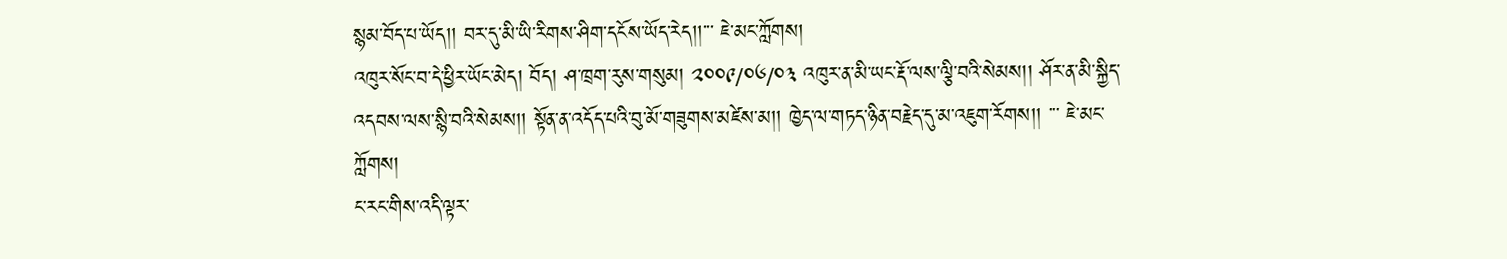སྙམ་བོད་པ་ཡོད།། བར་དུ་མི་ཡི་རིགས་ཤིག་དངོས་ཡོད་རེད།།་་་ ཇེ་མང་ཀློགས།
འཁུར་སོང་བ་དེ་ཕྱིར་ཡོང་མེད། བོད། ཤ་ཁྲག་རུས་གསུམ། ༢༠༠༩/༠༦/༠༣ འཁུར་ན་མི་ཡང་རྡོ་ལས་ལྕི་བའི་སེམས།། ཤོར་ན་མི་སྐྱིད་འདབས་ལས་སྙི་བའི་སེམས།། སྟོན་ན་འདོད་པའི་བུ་མོ་གཟུགས་མཛེས་མ།། ཁྱེད་ལ་གཏད་ཉིན་བརྗེད་དུ་མ་འཇུག་རོགས།། ་་་ ཇེ་མང་ཀློགས།
ང་རང་གིས་འདི་ལྟར་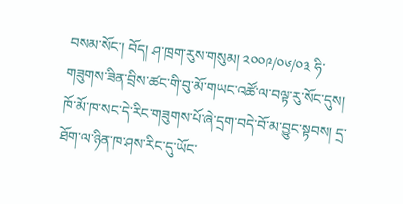བསམ་སོང་། བོད། ཤ་ཁྲག་རུས་གསུམ། ༢༠༠༩/༠༦/༠༣ ཧི་གཟུགས་ཟིན་བྲིས་ཚང་གི་བུ་མོ་གཡང་འཚོ་ལ་བལྟ་རུ་སོང་དུས། ཁོ་མོ་ཁ་སང་དེ་རིང་གཟུགས་པོ་ཞེ་དྲག་བདེ་བོ་མ་བྱུང་སྟབས། དྲ་ཐོག་ལ་ཉིན་ཁ་ཤས་རིང་དུ་ཡོང་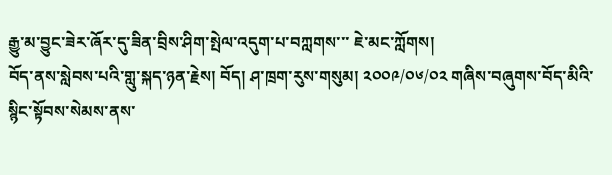རྒྱུ་མ་བྱུང་ཟེར་ཞོར་དུ་ཟིན་བྲིས་ཤིག་སྤེལ་འདུག་པ་བཀླགས་་་ ཇེ་མང་ཀློགས།
བོད་ནས་སླེབས་པའི་གླུ་སྐད་ཉན་རྗེས། བོད། ཤ་ཁྲག་རུས་གསུམ། ༢༠༠༩/༠༦/༠༢ གཞིས་བཞུགས་བོད་མིའི་སྙིང་སྟོབས་སེམས་ནས་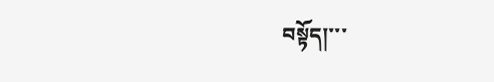བསྟོད།་་་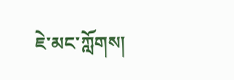ཇེ་མང་ཀློགས།